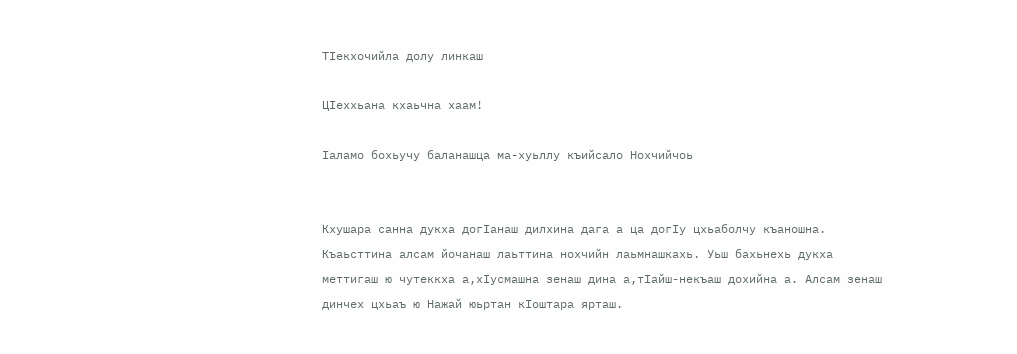ТIекхочийла долу линкаш

ЦIеххьана кхаьчна хаам!

Iаламо бохьучу баланашца ма-хуьллу къийсало Нохчийчоь


Кхушара санна дукха догIанаш дилхина дага а ца догIу цхьаболчу къаношна. Къаьсттина алсам йочанаш лаьттина нохчийн лаьмнашкахь. Уьш бахьнехь дукха меттигаш ю чутеккха а,хIусмашна зенаш дина а,тIайш-некъаш дохийна а. Алсам зенаш динчех цхьаъ ю Нажай юьртан кIоштара ярташ.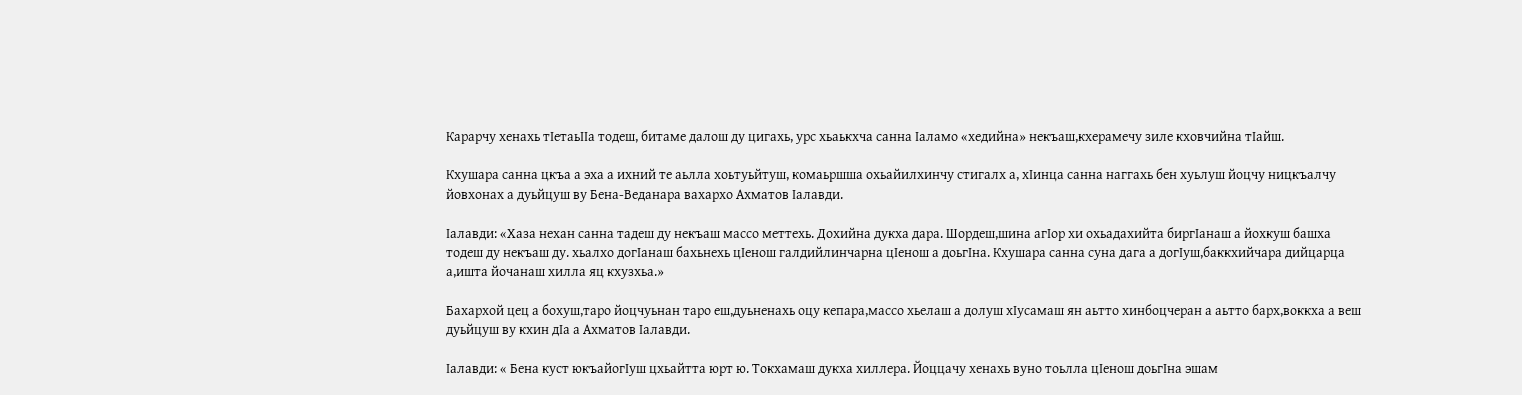Карарчу хенахь тIетаьIIа тодеш, битаме далош ду цигахь, урс хьаькхча санна Iаламо «хедийна» некъаш,кхерамечу зиле кховчийна тIайш.

Кхушара санна цкъа а эха а ихний те аьлла хоьтуьйтуш, комаьршша охьайилхинчу стигалх а, хIинца санна наггахь бен хуьлуш йоцчу ницкъалчу йовхонах а дуьйцуш ву Бена-Веданара вахархо Ахматов Iалавди.

Iалавди: «Хаза нехан санна тадеш ду некъаш массо меттехь. Дохийна дукха дара. Шордеш,шина агIор хи охьадахийта биргIанаш а йохкуш башха тодеш ду некъаш ду. хьалхо догIанаш бахьнехь цIенош галдийлинчарна цIенош а доьгIна. Кхушара санна суна дага а догIуш,баккхийчара дийцарца а,ишта йочанаш хилла яц кхузхьа.»

Бахархой цец а бохуш,таро йоцчуьнан таро еш,дуьненахь оцу кепара,массо хьелаш а долуш хIусамаш ян аьтто хинбоцчеран а аьтто барх,воккха а веш дуьйцуш ву кхин дIа а Ахматов Iалавди.

Iалавди: « Бена куст юкъайогIуш цхьайтта юрт ю. Токхамаш дукха хиллера. Йоццачу хенахь вуно тоьлла цIенош доьгIна эшам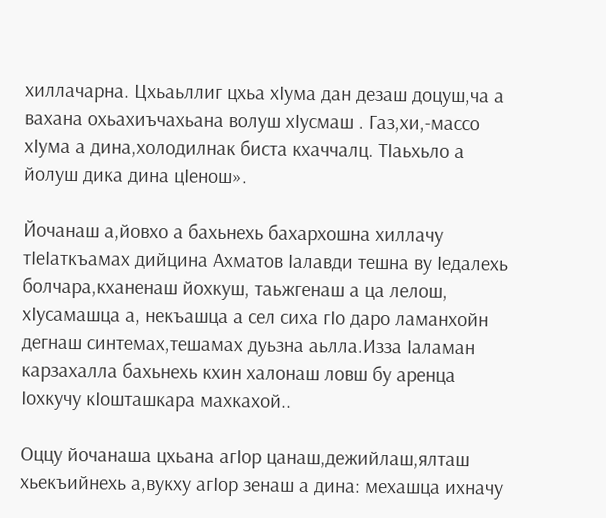хиллачарна. Цхьаьллиг цхьа хIума дан дезаш доцуш,ча а вахана охьахиъчахьана волуш хIусмаш . Газ,хи,-массо хIума а дина,холодилнак биста кхаччалц. ТIаьхьло а йолуш дика дина цIенош».

Йочанаш а,йовхо а бахьнехь бахархошна хиллачу тIеIаткъамах дийцина Ахматов Iалавди тешна ву Iедалехь болчара,кханенаш йохкуш, таьжгенаш а ца лелош, хIусамашца а, некъашца а сел сиха гIо даро ламанхойн дегнаш синтемах,тешамах дуьзна аьлла.Изза Iаламан карзахалла бахьнехь кхин халонаш ловш бу аренца Iохкучу кIошташкара махкахой..

Оццу йочанаша цхьана агIор цанаш,дежийлаш,ялташ хьекъийнехь а,вукху агIор зенаш а дина: мехашца ихначу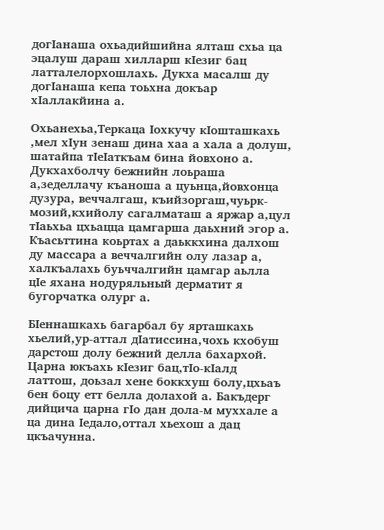догIанаша охьадийшийна ялташ схьа ца эцалуш дараш хилларш кIезиг бац латталелорхошлахь. Дукха масалш ду догIанаша кепа тоьхна докъар хIаллакйина а.

Охьанехьа,Теркаца Iохкучу кIошташкахь ,мел хIун зенаш дина хаа а хала а долуш, шатайпа тIеIаткъам бина йовхоно а. Дукхахболчу бежнийн лоьраша а,зеделлачу къаноша а цуьнца,йовхонца дузура, веччалгаш, къийзоргаш,чуьрк-мозий,кхийолу сагалматаш а яржар а,цул тIаьхьа цхьацца цамгарша даьхний эгор а. Къасьттина коьртах а даьккхина далхош ду массара а веччалгийн олу лазар а, халкъалахь буьччалгийн цамгар аьлла цIе яхана нодуряльный дерматит я бугорчатка олург а.

БIеннашкахь багарбал бу ярташкахь хьелий,ур-аттал дIатиссина,чохь кхобуш дарстош долу бежний делла бахархой. Царна юкъахь кIезиг бац,тIо-кIалд латтош, доьзал хене боккхуш болу,цхьаъ бен боцу етт белла долахой а. Бакъдерг дийцича царна гIо дан дола-м муххале а ца дина Iедало,оттал хьехош а дац цкъачунна.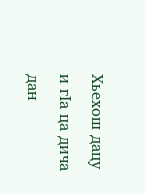Хьехош дацу и гIа ца дича дан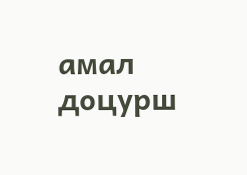амал доцурш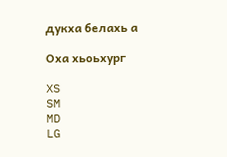дукха белахь а

Оха хьоьхург

XS
SM
MD
LG